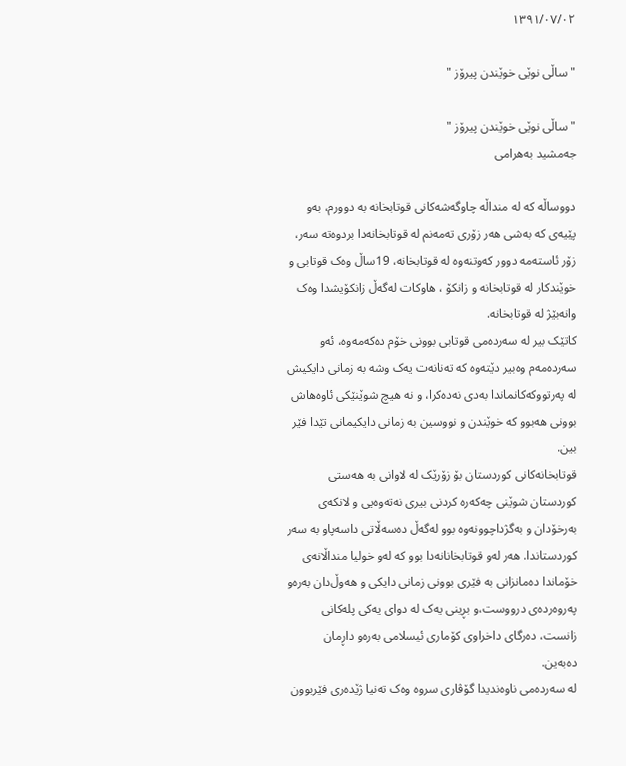۱۳۹۱/۰۷/۰۲

" ساڵی نوێی خوێندن پیرۆز "

" ساڵی نوێی خوێندن پیرۆز "
جەمشید بەهرامی

دووساڵە کە لە منداڵە چاوگەشەکانی قوتابخانە بە دوورم، بەو پێیەی کە بەشی هەر زۆری تەمەنم لە قوتابخانەدا بردوەتە سەر، زۆر ئاستەمە دوور کەوتنەوە لە قوتابخانە، 19ساڵ وەک قوتابی و خوێندکار لە قوتابخانە و زانکۆ ، هاوکات لەگەڵ زانکۆیشدا وەک وانەبێژ لە قوتابخانە.
کاتێک بیر لە سەردەمی قوتابی بوونی خۆم دەکەمەوە، ئەو سەردەمەم وەبیر دێتەوە کە تەنانەت یەک وشە بە زمانی دایکیش لە پەرتووکەکانماندا بەدی نەدەکرا، و نە هیچ شوێنێکی ئاوەهاش بوونی هەبوو کە خوێندن و نووسین بە زمانی دایکیمانی تێدا فێر بین.
قوتابخانەکانی کوردستان بۆ زۆرێک لە لاوانی بە هەستی کوردستان شوێنی چەکەرە کردنی بیری نەتەوەیی و لانکەی بەرخۆدان و بەگژداچوونەوە بوو لەگەڵ دەسەڵاتی داسەپاو بە سەر کوردستاندا. هەر لەو قوتابخانانەدا بوو کە لەو خولیا منداڵانەی خۆماندا دەمانزانی بە فێری بوونی زمانی دایکی و هەوڵ‌دان بەرەو پەروەردەی درووست،و بڕینی یەک لە دوای یەکی پلەکانی زانست، دەرگای داخراوی کۆماری ئیسلامی‌ بەرەو داڕمان دەبەین.
لە سەردەمی ناوەندیدا گۆڤاری سروە وەک تەنیا ژێدەری فێربوون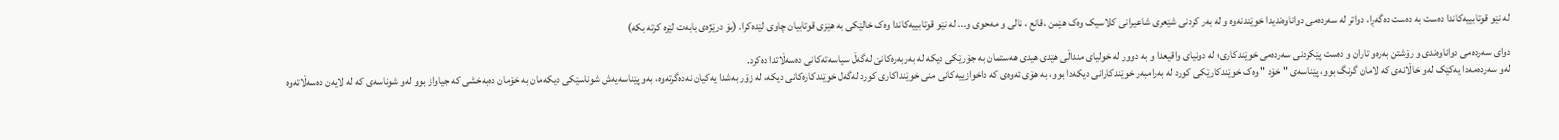لە نێو قوتابییەکاندا دەست بە دەست دەگەڕا، دواتر لە سەردەمی دواناوەندیدا خوێندنەوە و لە بەر کردنی شێعری شاعیرانی کلاسیک وەک هێمن ،قانع ، نالی و مەحوی و... لە نێو قوتابییەکاندا وەک خالێکی بە هێزی قوتابیان چاوی لێدەکرا. (بۆ درێژەی بابەت لێرە کرتە بکە)

دوای سەردەمی دواناوەندی و رۆشتن بەرەو تاران و دەست پێکردنی سەردەمی خوێندکاری؛ لە دونیای واقیعدا و بە دوور لە خولیای منداڵی هێدی هیدی هەستمان بە جۆرێکی دیکە لە بەربەرەکانێ لەگەڵ سیاسەتەکانی دەسەڵاتدا دەکرد.
لەو سەردەمەدا یەکێک لەو خاڵانەی کە لامان گرنگ بوو، پێناسەی " خۆد " وەک خوێندکارێکی کورد لە بەرامبەر خوێندکارانی دیکەدا بوو، بە هۆی ئەوەی کە داخوازییەکانی منی خوێنداکاری کورد لەگەل خوێندکارەکانی دیکە، لە زۆر بەشدا یەکیان نەدەگرتەوە، بەو پێناسەیەش شوناسێکی دیکەمان بە خۆمان دەبەخشی کە جیاواز بوو لەو شوناسەی کە لە لایەن دەسەڵاتەوە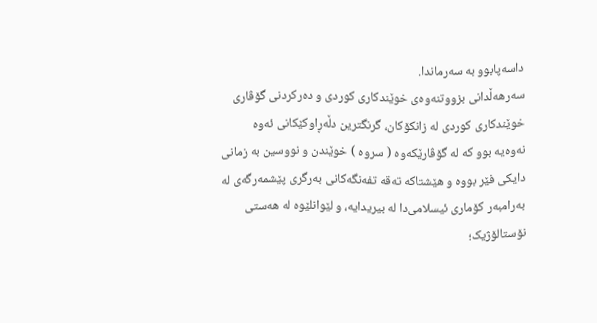داسەپابوو بە سەرماندا.
سەرهەڵدانی بزووتنەوەی خوێندکاری کوردی و دەرکردنی گۆڤاری خوێندکاری کوردی لە زانکۆکان، گرنگترین دڵەڕاوکێکانی ئەوە نەوەیە بوو کە لە گۆڤارێکەوە ( سروە ) خوێندن و نووسین بە زمانی دایکی فێر بووە و هێشتاکە تەقە تفەنگەکانی بەرگری پێشمەرگەی لە بەرامبەر کۆماری ئیسلامی‌دا لە بیریدایە، و لێوانلێوە لە هەستی نۆستالۆژیک؛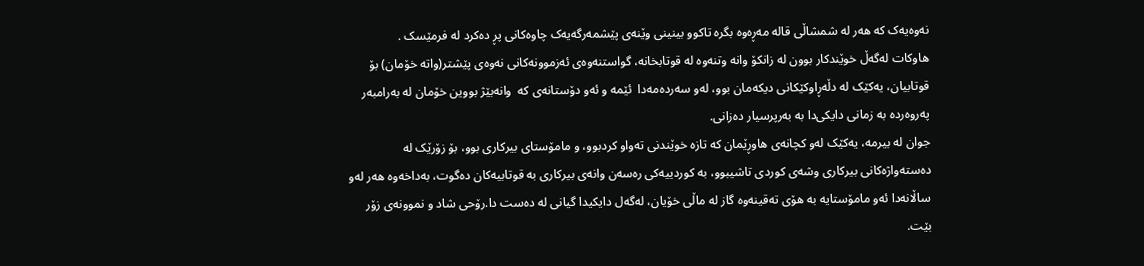نەوەیەک کە هەر لە شمشاڵی قالە مەڕەوە بگرە تاکوو بینینی وێنەی پێشمەرگەیەک چاوەکانی پڕ دەکرد لە فرمێسک .
هاوکات لەگەڵ خوێندکار بوون لە زانکۆ وانە وتنەوە لە قوتابخانە، گواستنەوەی ئەزموونەکانی نەوەی پێشتر(واتە خۆمان) بۆ قوتابیان، یەکێک لە دڵەڕاوکێکانی دیکەمان بوو، لەو سەردەمەدا  ئێمە و ئەو دۆستانەی کە  وانەبێژ بووین خۆمان لە بەرامبەر پەروەردە بە زمانی دایکی‌دا بە بەرپرسیار دەزانی.
جوان لە بیرمە، یەکێک لەو کچانەی هاوڕێمان کە تازە خوێندنی تەواو کردبوو، و مامۆستای بیرکاری بوو، بۆ زۆرێک لە دەستەواژەکانی بیرکاری وشەی کوردی تاشیبوو، بە کوردییەکی رەسەن وانەی بیرکاری بە قوتابیەکان دەگوت، بەداخەوە هەر لەو ساڵانەدا ئەو مامۆستایە بە هۆی تەقینەوە گاز لە ماڵی خۆیان، لەگەل دایکیدا گیانی لە دەست دا.رۆحی شاد و نموونەی زۆر بێت.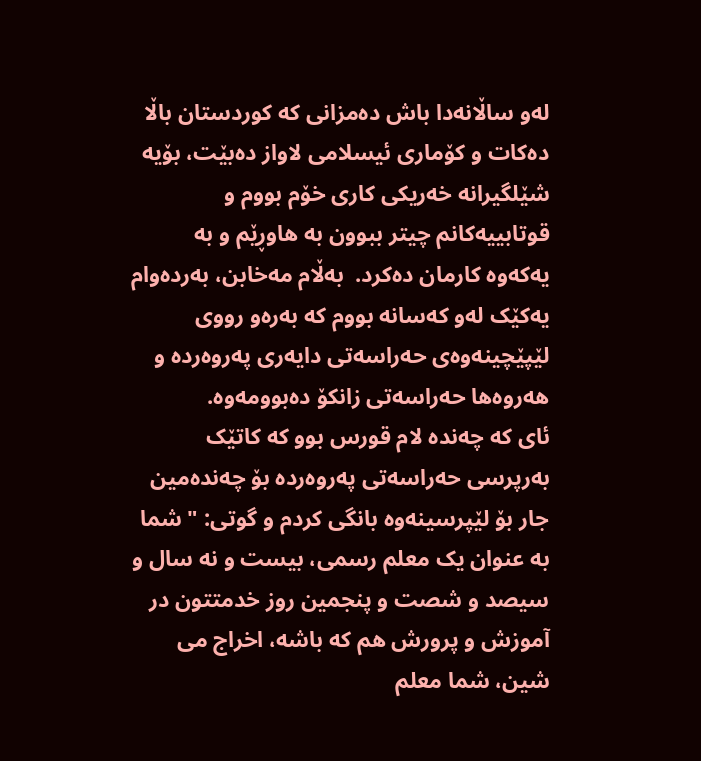لەو ساڵانەدا باش دەمزانی کە کوردستان باڵا دەکات و کۆماری ئیسلامی لاواز دەبێت، بۆیە شێلگیرانە خەریکی کاری خۆم بووم و قوتابییەکانم چیتر ببوون بە هاوڕێم و بە یەکەوە کارمان دەکرد.  بەڵام مەخابن، بەردەوام یەکێک لەو کەسانە بووم کە بەرەو رووی لێپێچینەوەی حەراسەتی دایەری پەروەردە و هەروەها حەراسەتی زانکۆ دەبوومەوە.
ئای کە چەندە لام قورس بوو کە کاتێک بەرپرسی حەراسەتی پەروەردە بۆ چەندەمین جار بۆ لێپرسینەوە بانگی کردم و گوتی: " شما بە عنوان یک معلم رسمی، بیست و نە سال و سیصد و شصت و پنجمین روز خدمتتون در آموزش و پرورش هم کە باشە، اخراج می شین، شما معلم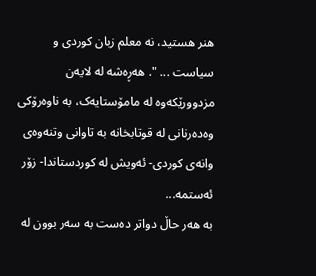هنر هستید، نە معلم زبان کوردی و سیاست ... ". هەڕەشە لە لایەن مزدوورێکەوە لە مامۆستایەک، بە ناوەرۆکی وەدەرنانی لە قوتابخانە بە تاوانی وتنەوەی وانەی کوردی- ئەویش لە کوردستاندا- زۆر ئەستمە...
بە هەر حاڵ دواتر دەست بە سەر بوون لە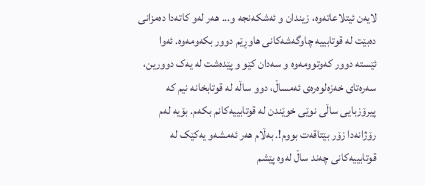لایەن ئیتلاعاتەوە، زیندان و ئەشکەنجە و... هەر لەو کاتەدا دەمزانی دەبێت لە قوتابییە چاوگەشەکانی هاوڕێم دوور بکەومەوە. ئەوا ئێستە دوور کەوتوومەوە و سەدان کێو و پێدەشت لە یەک دوورین، سەرەتای خەزەلوەرەی ئەمساڵ، دوو ساڵە لە قوتابخانە نیم کە پیرۆزبایی ساڵی نوێی خوێندن‌ لە قوتابییەکانم بکەم. بۆیە لەم رۆژانەدا زۆر بێتاقەت بووم!. بەڵام هەر ئەمشەو یەکێک لە قوتابییەکانی چەند ساڵ لەوە پێشم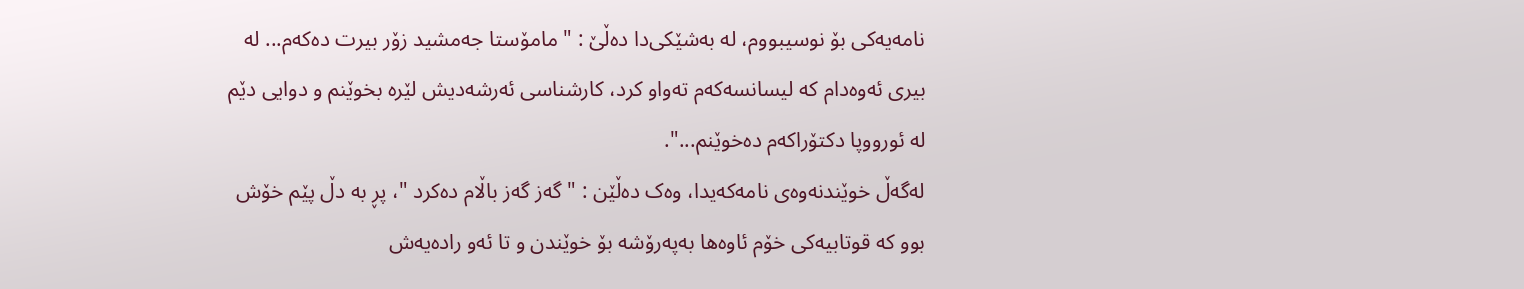نامەیەکی بۆ نوسیبووم، لە بەشێکی‌دا دەڵێ : " مامۆستا جەمشید زۆر بیرت دەکەم... لە بیری ئەوەدام کە لیسانسەکەم تەواو کرد، کارشناسی ئەرشەدیش لێرە بخوێنم و دوایی دێم لە ئورووپا دکتۆراکەم دەخوێنم...".
لەگەڵ خوێندنەوەی نامەکەیدا، وەک دەڵێن : " گەز گەز باڵام دەکرد "، پڕ بە دڵ پێم خۆش بوو کە قوتابیەکی خۆم ئاوەها بەپەرۆشە بۆ خوێندن و تا ئەو رادەیەش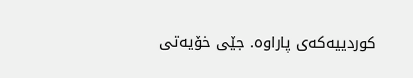کوردییەکەی پاراوە. جێی خۆیەتی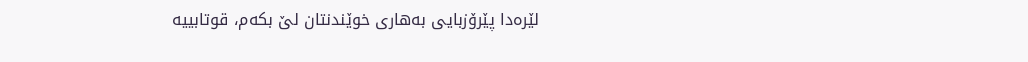لێرەدا پێرۆزبایی بەهاری خوێندنتان لێ بکەم، قوتابییە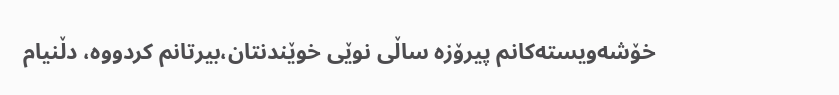خۆشەویستەکانم پیرۆزە ساڵی نوێی خوێندنتان،بیرتانم کردووە، دڵنیام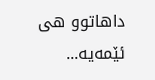داهاتوو هی ئێمەیە...